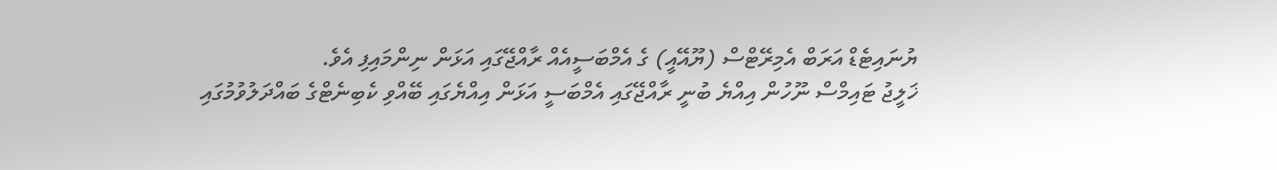ޔުނައިޓެޑް އަރަބް އެމިރޭޓްސް (ޔޫއޭއީ) ގެ އެމްބަސީއެއް ރާއްޖޭގައި އަޅަން ނިންމައިފި އެވެ.
ޚަލީޖު ޓައިމްސް ނޫހުން އިއްޔެ ބުނީ ރާއްޖޭގައި އެމްބަސީ އަޅަން އިއްޔެގައި ބޭއްވި ކެބިނެޓްގެ ބައްދަލުވުމުގައި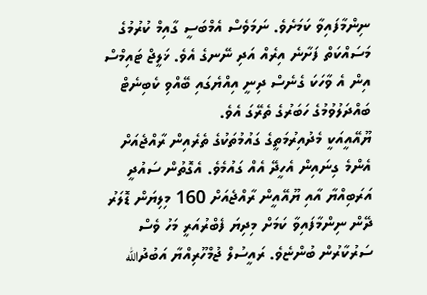ނިންމާފައިވާ ކަމަށެވެ. ނަމަވެސް އެމްބަސީ ގާއިމް ކުރުމުގެ މަސައްކަތް ފަށާނެ އިރެއް އަދި ނޭނގެ އެވެ. ޚަލީޖް ޓައިމްސް އިން އެ ވާހަކަ ގެނެސް ދިނީ އިއްޔެގައި ބޭއްވި ކެބިނެޓް ބައްދަލުވުމުގެ ހަބަރުގެ ތެރޭގަ އެވެ.
ޔޫއޭއީއަކީ މެދުއިރުމަތީގެ ގައުމުތަކުގެ ތެރެއިން ރާއްޖެއަށް އެންމެ ގިނައިން އެހީދޭ އެއް ގައުމެވެ. އެގޮތުން ސައުދީ އަރަބިއްޔާ އާއި ޔޫއޭއީން ރާއްޖެއަށް 160 މިލިޔަން ޑޮލަރު ދޭން ނިންމާފައިވާ ކަމަށް މިދިޔަ ފެބްރުއަރީ މަހު ވެސް ސަރުކާރުން ބުންޏެވެ. ރައީސުލް ޖުމްހޫރިއްޔާ އަބުދުالله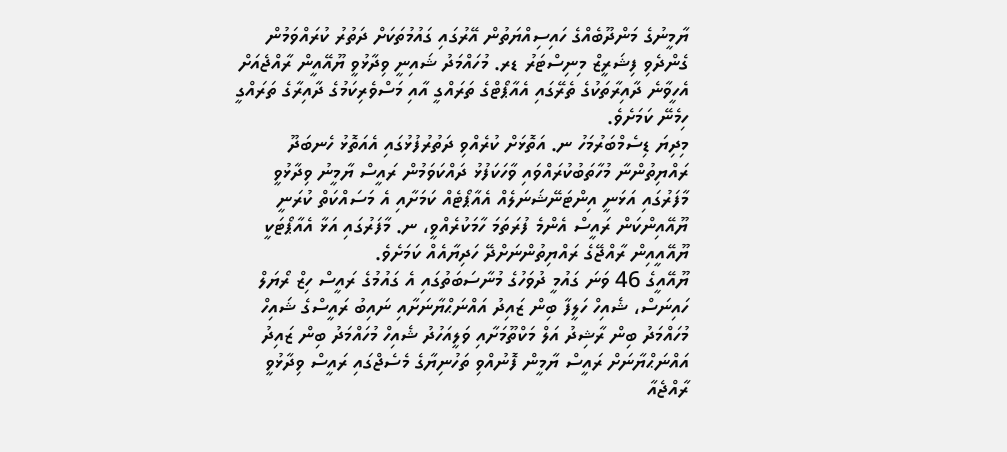ޔާމީނުގެ މަންދޫބެއްގެ ހައިސިއްޔަތުން އޭރުގައި ގައުމުތަކަށް ދަތުރު ކުރައްވަމުން ގެންދެވި ފިޝަރީޒް މިނިސްޓަރު ޑރ. މުހައްމަދު ޝައިނީ ވިދާޅުވީ ޔޫއޭއީން ރާއްޖެއަށް އެހީވާނެ ދާއިރާތަކުގެ ތެރޭގައި އެއާޕޯޓްގެ ތަރައްގީ އާއި މަސްވެރިކަމުގެ ދާއިރާގެ ތަރައްގީ ހިމެނޭ ކަމަށެވެ.
މިދިޔަ ޑިސެމްބަރުމަހު ނ. އަތޮޅަށް ކުރެއްވި ދަތުރުފުޅުގައި އެއަތޮޅު ހެނބަދޫ ރައްޔިތުންނާ މުހާތަބުކުރައްވައި ވާހަކަފުޅު ދައްކަވަމުން ރައީސް ޔާމީނު ވިދާޅުވީ މާފަރުގައި އަޅަނީ އިންޓަނޭޝަނަލެއް އެއާޕޯޓެއް ކަމަށާއި އެ މަސައްކަތް ކުރަނީ ޔޫއޭއިންކަން ރައީސް އެންމެ ފުރަތަމަ ހާމަކުރެއްވީ، ނ. މާފަރުގައި އަޅާ އެއާޕޯޓަކީ ޔޫއޭއީއިން ރާއްޖޭގެ ރައްޔިތުންނަށްދޭ ހަދިޔާއެއް ކަމަށެވެ.
ޔޫއޭއީގެ 46 ވަނަ ގައުމީ ދުވަހުގެ މުނާސަބަތުގައި އެ ގައުމުގެ ރައީސް ހިޒް ރޯޔަލް ހައިނަސް، ޝެއިހް ހަލީފާ ބިން ޒައިދު އައްނަޙްޔާނަށާއި ނައިބު ރައީސްގެ ޝައިހް މުހައްމަދު ބިން ރާޝިދު އަލް މަކްތޫމަށާއި ވަލީއަހުދު ޝެއިހް މުހައްމަދު ބިން ޒައިދު އައްނަޙްޔާނަށް ރައީސް ޔާމީން ފޮނުއްވި ތަހުނިޔާގެ މެސެޖްގައި ރައީސް ވިދާޅުވީ ރާއްޖެއާ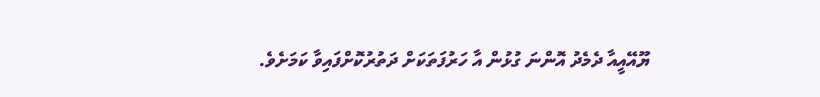ޔޫއޭއީއާ ދެމެދު އޮންނަ ގުޅުން އާ ހަރުފަތަކަށް ދަތުރުކޮށްފައިވާ ކަމަށެވެ.